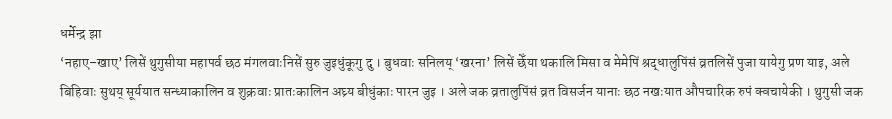धर्मेन्द्र झा
‘नहाए–खाए’ लिसें थुगुसीया महापर्व छठ मंगलवाःनिसें सुरु जुइधुंकूगु दु । बुधवाः सनिलय् ‘खरना’ लिसें छेँया थकालि मिसा व मेमेपिं श्रद्धालुपिंसं व्रतलिसें पुजा यायेगु प्रण याइ, अले बिहिवाः सुथय् सूर्ययात सन्ध्याकालिन व शुक्रवाः प्रातःकालिन अघ्र्य बीधुंकाः पारन जुइ । अले जक व्रतालुपिंसं व्रत विसर्जन यानाः छठ नखःयात औपचारिक रुपं क्वचायेकी । थुगुसी जक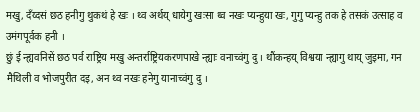मखु, दँय्दसं छठ हनीगु थुकथं हे खः । थ्व अर्थय् धायेगु खःसा थ्व नखः प्यन्हुया खः, गुगु प्यन्हु तक हे तसकं उत्साह व उमंगपूर्वक हनी ।
छुं ई न्ह्यवनिसें छठ पर्व राष्ट्रिय मखु अन्तर्राष्ट्रियकरणपाखे न्ह्याः वनाच्वंगु दु । थौंकन्हय् विश्वया न्ह्यागु थाय् जुइमा, गन मैथिली व भोजपुरीत दइ, अन थ्व नखः हनेगु यानाच्वंगु दु ।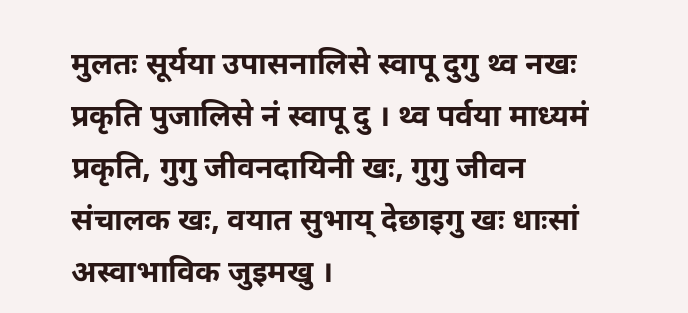मुलतः सूर्यया उपासनालिसे स्वापू दुगु थ्व नखः प्रकृति पुजालिसे नं स्वापू दु । थ्व पर्वया माध्यमं प्रकृति, गुगु जीवनदायिनी खः, गुगु जीवन संचालक खः, वयात सुभाय् देछाइगु खः धाःसां अस्वाभाविक जुइमखु ।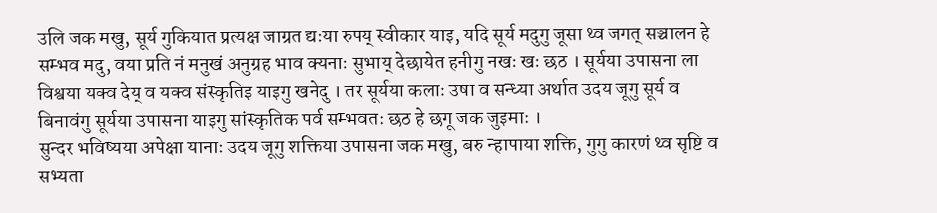उलि जक मखु, सूर्य गुकियात प्रत्यक्ष जाग्रत द्यःया रुपय् स्वीकार याइ, यदि सूर्य मदुगु जूसा थ्व जगत् सञ्चालन हे सम्भव मदु, वया प्रति नं मनुखं अनुग्रह भाव क्यनाः सुभाय् देछायेत हनीगु नखः खः छठ । सूर्यया उपासना ला विश्वया यक्व देय् व यक्व संस्कृतिइ याइगु खनेदु । तर सूर्यया कलाः उषा व सन्ध्या अर्थात उदय जूगु सूर्य व बिनावंगु सूर्यया उपासना याइगु सांस्कृतिक पर्व सम्भवतः छठ हे छगू जक जुइमाः ।
सुन्दर भविष्यया अपेक्षा यानाः उदय जूगु शक्तिया उपासना जक मखु, बरु न्हापाया शक्ति, गुगु कारणं थ्व सृष्टि व सभ्यता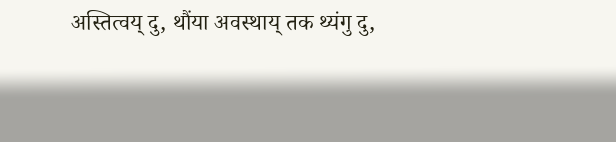अस्तित्वय् दु, थौंया अवस्थाय् तक थ्यंगु दु,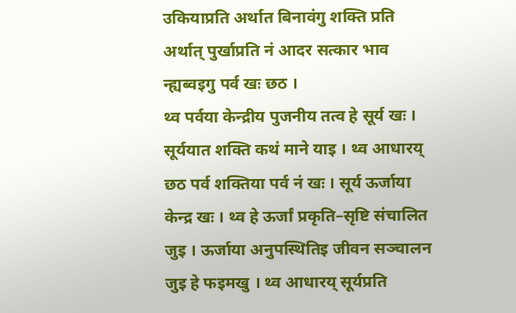उकियाप्रति अर्थात बिनावंगु शक्ति प्रति अर्थात् पुर्खाप्रति नं आदर सत्कार भाव न्ह्यब्वइगु पर्व खः छठ ।
थ्व पर्वया केन्द्रीय पुजनीय तत्व हे सूर्य खः । सूर्ययात शक्ति कथं माने याइ । थ्व आधारय् छठ पर्व शक्तिया पर्व नं खः । सूर्य ऊर्जाया केन्द्र खः । थ्व हे ऊर्जां प्रकृति–सृष्टि संचालित जुइ । ऊर्जाया अनुपस्थितिइ जीवन सञ्चालन जुइ हे फइमखु । थ्व आधारय् सूर्यप्रति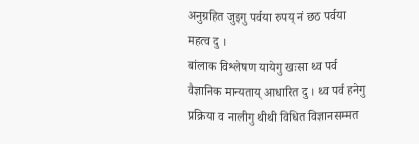अनुग्रहित जुइगु पर्वया रुपय् नं छठ पर्वया महत्व दु ।
बांलाक विश्लेषण यायेगु खःसा थ्व पर्व वैज्ञानिक मान्यताय् आधारित दु । थ्व पर्व हनेगु प्रक्रिया व नालीगु थीथी विधित विज्ञानसम्मत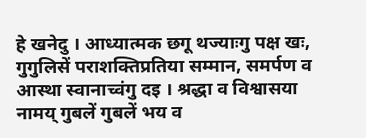हे खनेदु । आध्यात्मक छगू थज्याःगु पक्ष खः, गुगुलिसें पराशक्तिप्रतिया सम्मान, समर्पण व आस्था स्वानाच्वंगु दइ । श्रद्धा व विश्वासया नामय् गुबलें गुबलें भय व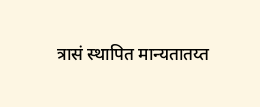त्रासं स्थापित मान्यतातय्त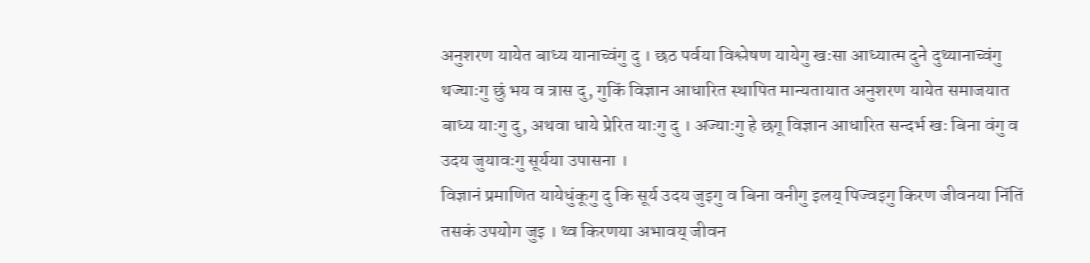अनुशरण यायेत बाध्य यानाच्वंगु दु । छठ पर्वया विश्लेषण यायेगु खःसा आध्यात्म दुने दुथ्यानाच्वंगु थज्याःगु छुं भय व त्रास दु, गुकिं विज्ञान आधारित स्थापित मान्यतायात अनुशरण यायेत समाजयात बाध्य याःगु दु, अथवा धाये प्रेरित याःगु दु । अज्याःगु हे छगू विज्ञान आधारित सन्दर्भ खः बिना वंगु व उदय जुयावःगु सूर्यया उपासना ।
विज्ञानं प्रमाणित यायेधुंकूगु दु कि सूर्य उदय जुइगु व बिना वनीगु इलय् पिज्वइगु किरण जीवनया निंतिं तसकं उपयोग जुइ । थ्व किरणया अभावय् जीवन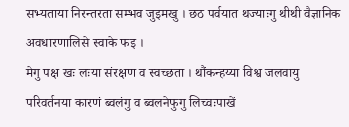सभ्यताया निरन्तरता सम्भव जुइमखु । छठ पर्वयात थज्याःगु थीथी वैज्ञानिक अवधारणालिसे स्वाके फइ ।
मेगु पक्ष खः लःया संरक्षण व स्वच्छता । थौंकन्हय्या विश्व जलवायु परिवर्तनया कारणं ब्वलंगु व ब्वलनेफुगु लिच्वःपाखें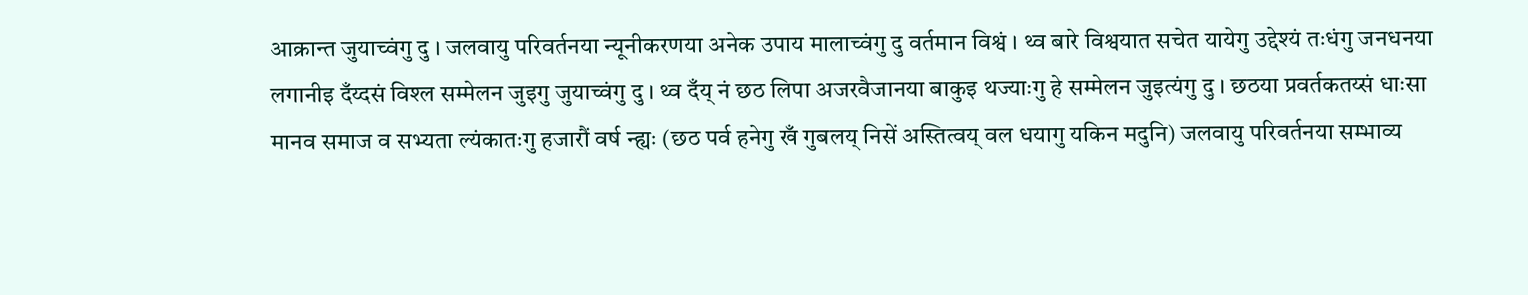आक्रान्त जुयाच्वंगु दु । जलवायु परिवर्तनया न्यूनीकरणया अनेक उपाय मालाच्वंगु दु वर्तमान विश्वं । थ्व बारे विश्वयात सचेत यायेगु उद्देश्यं तःधंगु जनधनया लगानीइ दँय्दसं विश्ल सम्मेलन जुइगु जुयाच्वंगु दु । थ्व दँय् नं छठ लिपा अजरवैजानया बाकुइ थज्याःगु हे सम्मेलन जुइत्यंगु दु । छठया प्रवर्तकतय्सं धाःसा मानव समाज व सभ्यता ल्यंकातःगु हजारौं वर्ष न्ह्यः (छठ पर्व हनेगु खँ गुबलय् निसें अस्तित्वय् वल धयागु यकिन मदुनि) जलवायु परिवर्तनया सम्भाव्य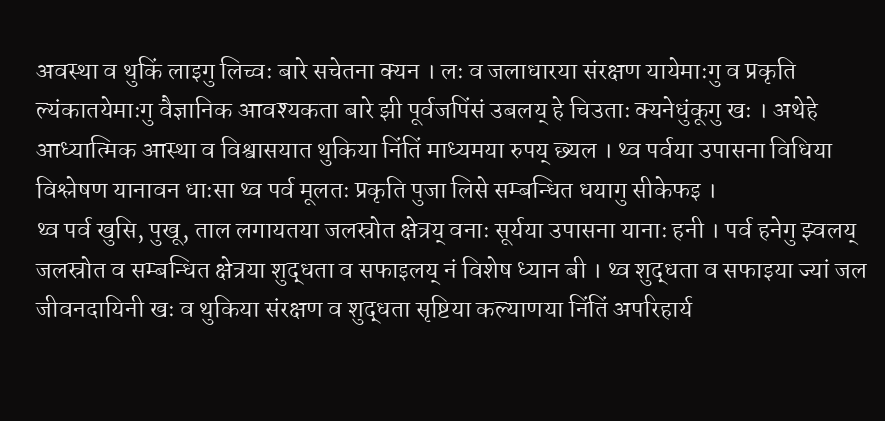अवस्था व थुकिं लाइगु लिच्वः बारे सचेतना क्यन । लः व जलाधारया संरक्षण यायेमाःगु व प्रकृति ल्यंकातयेमाःगु वैज्ञानिक आवश्यकता बारे झी पूर्वजपिंसं उबलय् हे चिउताः क्यनेधुंकूगु खः । अथेहे आध्यात्मिक आस्था व विश्वासयात थुकिया निंतिं माध्यमया रुपय् छ्यल । थ्व पर्वया उपासना विधिया विश्लेषण यानावन धाःसा थ्व पर्व मूलतः प्रकृति पुजा लिसे सम्बन्धित धयागु सीकेफइ ।
थ्व पर्व खुसि, पुखू, ताल लगायतया जलस्रोत क्षेत्रय् वनाः सूर्यया उपासना यानाः हनी । पर्व हनेगु झ्वलय् जलस्रोत व सम्बन्धित क्षेत्रया शुद्धता व सफाइलय् नं विशेष ध्यान बी । थ्व शुद्धता व सफाइया ज्यां जल जीवनदायिनी खः व थुकिया संरक्षण व शुद्धता सृष्टिया कल्याणया निंतिं अपरिहार्य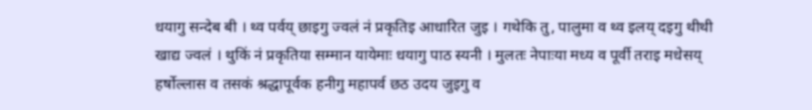धयागु सन्देब बी । थ्व पर्वय् छाइगु ज्वलं नं प्रकृतिइ आधारित जुइ । गथेकि तु, पालुमा व थ्व इलय् दइगु थीथी खाद्य ज्वलं । थुकिं नं प्रकृतिया सम्मान यायेमाः धयागु पाठ स्यनी । मुलतः नेपाःया मध्य व पूर्वी तराइ मधेसय् हर्षोल्लास व तसकं श्रद्धापूर्वक हनीगु महापर्व छठ उदय जुइगु व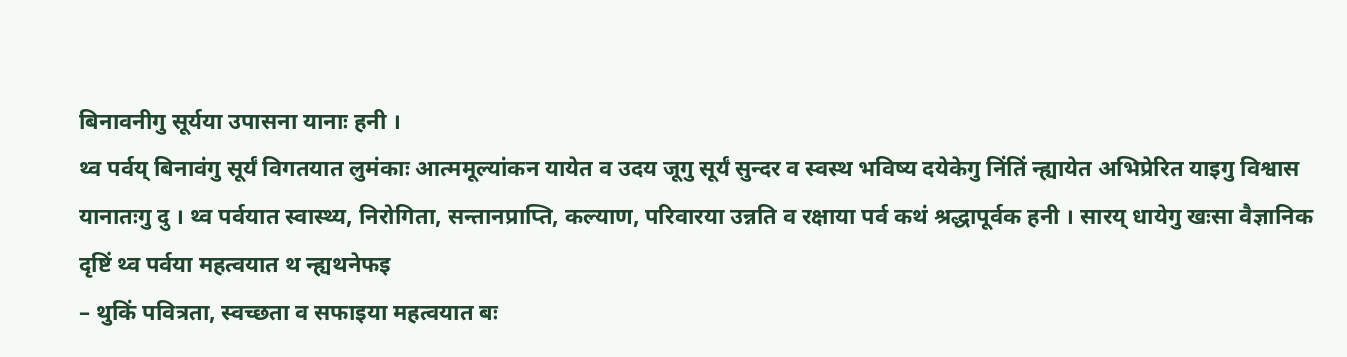बिनावनीगु सूर्यया उपासना यानाः हनी ।
थ्व पर्वय् बिनावंगु सूर्यं विगतयात लुमंकाः आत्ममूल्यांकन यायेत व उदय जूगु सूर्यं सुन्दर व स्वस्थ भविष्य दयेकेगु निंतिं न्ह्यायेत अभिप्रेरित याइगु विश्वास यानातःगु दु । थ्व पर्वयात स्वास्थ्य, निरोगिता, सन्तानप्राप्ति, कल्याण, परिवारया उन्नति व रक्षाया पर्व कथं श्रद्धापूर्वक हनी । सारय् धायेगु खःसा वैज्ञानिक दृष्टिं थ्व पर्वया महत्वयात थ न्ह्यथनेफइ
– थुकिं पवित्रता, स्वच्छता व सफाइया महत्वयात बः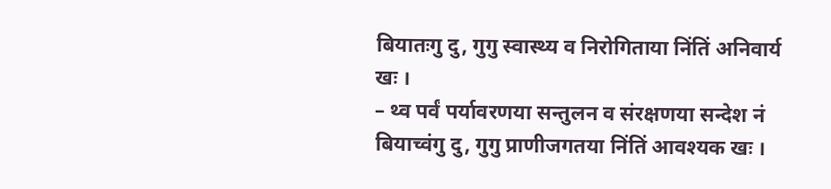बियातःगु दु, गुगु स्वास्थ्य व निरोगिताया निंतिं अनिवार्य खः ।
– थ्व पर्वं पर्यावरणया सन्तुलन व संरक्षणया सन्देश नं बियाच्वंगु दु, गुगु प्राणीजगतया निंतिं आवश्यक खः ।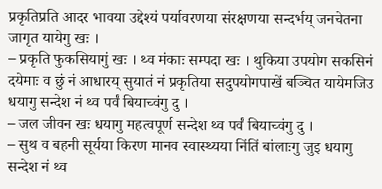प्रकृतिप्रति आदर भावया उद्देश्यं पर्यावरणया संरक्षणया सन्दर्भय् जनचेतना जागृत यायेगु खः ।
– प्रकृति फुकसियागुं खः । थ्व मंकाः सम्पदा खः । थुकिया उपयोग सकसिनं दयेमाः व छुं नं आधारय् सुयातं नं प्रकृतिया सदुपयोगपाखें बञ्चित यायेमजिउ धयागु सन्देश नं थ्व पर्वं बियाच्वंगु दु ।
– जल जीवन खः धयागु महत्वपूर्ण सन्देश थ्व पर्वं बियाच्वंगु दु ।
– सुथ व बहनी सूर्यया किरण मानव स्वास्थ्यया निंतिं बांलाःगु जुइ धयागु सन्देश नं थ्व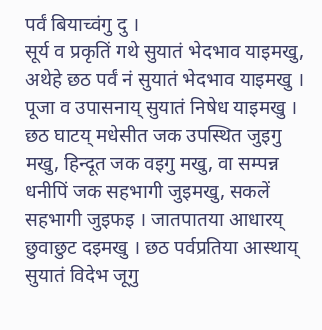पर्वं बियाच्वंगु दु ।
सूर्य व प्रकृतिं गथे सुयातं भेदभाव याइमखु, अथेहे छठ पर्वं नं सुयातं भेदभाव याइमखु । पूजा व उपासनाय् सुयातं निषेध याइमखु । छठ घाटय् मधेसीत जक उपस्थित जुइगु मखु, हिन्दूत जक वइगु मखु, वा सम्पन्न धनीपिं जक सहभागी जुइमखु, सकलें सहभागी जुइफइ । जातपातया आधारय् छुवाछुट दइमखु । छठ पर्वप्रतिया आस्थाय् सुयातं विदेभ जूगु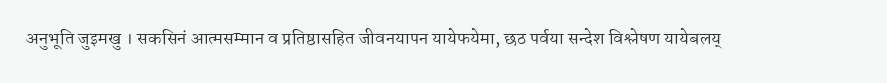अनुभूति जुइमखु । सकसिनं आत्मसम्मान व प्रतिष्ठासहित जीवनयापन यायेफयेमा, छठ पर्वया सन्देश विश्लेषण यायेबलय्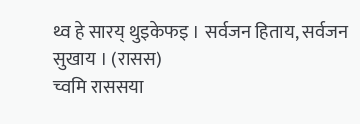थ्व हे सारय् थुइकेफइ । सर्वजन हिताय, सर्वजन सुखाय । (रासस)
च्वमि राससया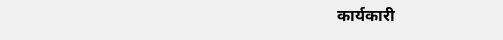कार्यकारी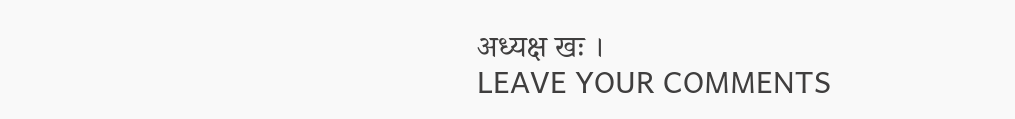अध्यक्ष खः ।
LEAVE YOUR COMMENTS